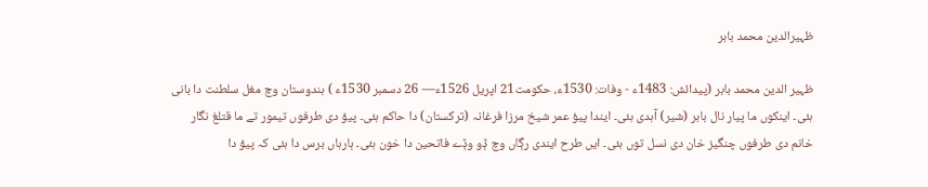ظہیرالدین محمد بابر

ظہیر الدین محمد بابر (پیدائش: 1483ء - وفات: 1530ء، حکومت21 اپریل 1526ء— 26 دسمبر 1530ء ) ہندوستان وچ مغل سلطنت دا بانی ہئی۔ اینکوں ما پیار نال بابر (شیر) آہدی ہئی۔ ایندا پیؤ عمر شیخ مرزا فرغانہ (ترکستان) دا حاکم ہئی۔ پیؤ دی طرفوں تیمور تے ما قتلغ نگار خانم دی طرفوں چنگیز خان دی نسل توں ہئی۔ ایں طرح ایندی رڳاں وچ ݙو وݙے فاتحین دا خون ہئی۔ ٻارہاں برس دا ہئی کہ پیؤ دا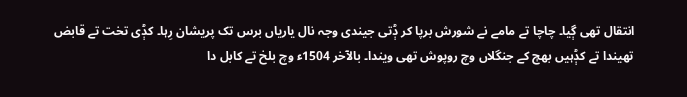انتقال تھی ڳیا۔ چاچا تے مامے نے شورش برپا کر ݙتی جیندی وجہ نال یاریاں برس تک پریشان رِہا۔ کݙی تخت تے قابض تھیندا تے کݙہیں بھڄ کے جنگلاں وچ روپوش تھی ویندا۔ بالآخر 1504ء وچ بلخ تے کابل دا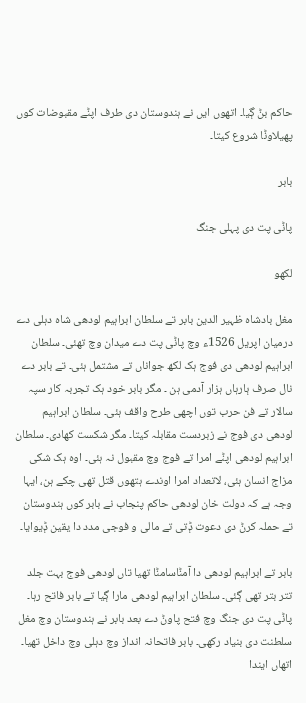حاکم بݨ ڳیا۔ اتھوں ایں نے ہندوستان دی طرف اپݨے مقبوضات کوں پھیلاوݨا شروع کیتا۔

بابر

پاݨی پت دی پہلی جنگ

لکھو

مغل بادشاہ ظہیر الدین بابر تے سلطان ابراہیم لودھی شاہ دہلی دے درمیان اپریل 1526ء وچ پاݨی پت دے میدان وچ تھئی۔ سلطان ابراہیم لودھی دی فوج ہک لکھ جواناں تے مشتمل ہئی۔ تے بابر دے نال صرف ٻارہاں ہزار آدمی ہن ۔ مگر بابر خود ہک تجربہ کار سپہ سالار تے فن حرب توں اچھی طرح واقف ہئی۔ سلطان ابراہیم لودھی دی فوج نے زبردست مقابلہ کیتا۔ مگر شکست کھادی۔ سلطان ابراہیم لودھی اپݨے امرا تے فوج وچ مقبول نہ ہئی۔ اوہ ہک شکی مزاج انسان ہئی، لاتعداد امرا اوندے ہتھوں قتل تھی چکے ہن، ایہا وجہ ہے کہ دولت خان لودھی حاکم پنجاب نے بابر کوں ہندوستان تے حملہ کرݨ دی دعوت ݙتی تے مالی و فوجی مدد دا یقین ݙیوایا۔

بابر تے ابراہیم لودھی دا آمݨاسامݨا تھیا تاں لودھی فوج بہت جلد تتر بتر تھی ڳئی۔ سلطان ابراہیم لودھی مارا ڳیا تے بابر فاتح رہا۔ پاݨی پت دی جنگ وچ فتح پاوݨ دے بعد بابر نے ہندوستان وچ مغل سلطنت دی بنیاد رکھی۔ بابر فاتحانہ انداز وچ دہلی وچ داخل تھیا۔ اتھاں ایندا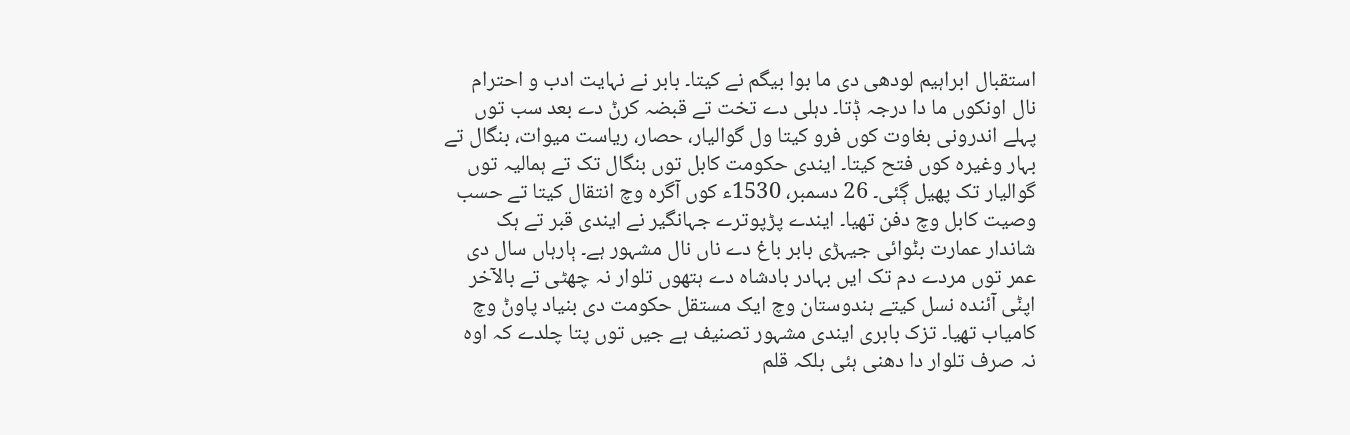استقبال ابراہیم لودھی دی ما بوا بیگم نے کیتا۔ بابر نے نہایت ادب و احترام نال اونکوں ما دا درجہ ݙتا۔ دہلی دے تخت تے قبضہ کرݨ دے بعد سب توں پہلے اندرونی بغاوت کوں فرو کیتا ول گوالیار، حصار، ریاست میوات، بنگال تے بہار وغیرہ کوں فتح کیتا۔ ایندی حکومت کابل توں بنگال تک تے ہمالیہ توں گوالیار تک پھیل ڳئی۔ 26 دسمبر، 1530ء کوں آگرہ وچ انتقال کیتا تے حسب وصیت کابل وچ دفن تھیا۔ ایندے پڑپوترے جہانگیر نے ایندی قبر تے ہک شاندار عمارت بݨوائی جیہڑی بابر باغ دے ناں نال مشہور ہے۔ ٻارہاں سال دی عمر توں مردے دم تک ایں بہادر بادشاہ دے ہتھوں تلوار نہ چھٹی تے بالآخر اپݨی آئندہ نسل کیتے ہندوستان وچ ایک مستقل حکومت دی بنیاد پاوݨ وچ کامیاب تھیا۔ تزک بابری ایندی مشہور تصنیف ہے جیں توں پتا چلدے کہ اوہ نہ صرف تلوار دا دھنی ہئی بلکہ قلم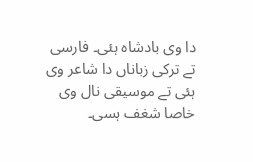دا وی بادشاہ ہئی۔ فارسی تے ترکی زباناں دا شاعر وی ہئی تے موسیقی نال وی خاصا شغف ہسی۔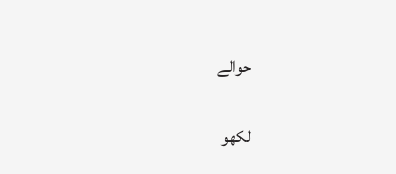حوالے

لکھو